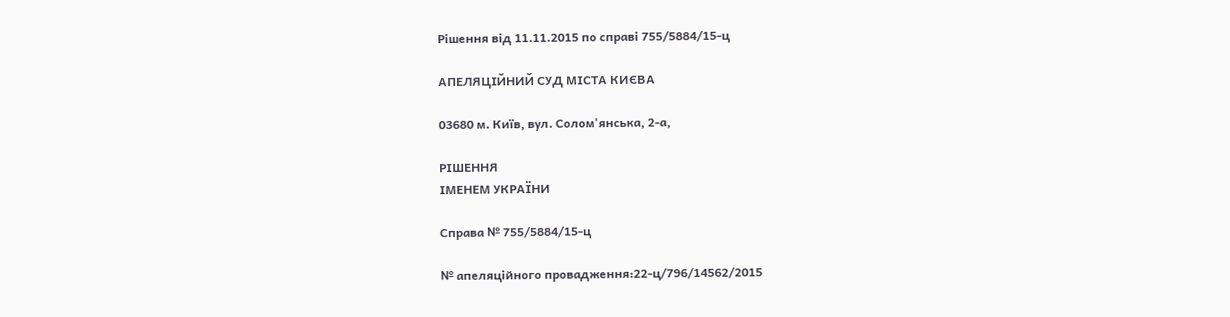Рішення від 11.11.2015 по справі 755/5884/15-ц

АПЕЛЯЦІЙНИЙ СУД МІСТА КИЄВА

03680 м. Київ, вул. Солом'янська, 2-а,

РІШЕННЯ
ІМЕНЕМ УКРАЇНИ

Справа № 755/5884/15-ц

№ апеляційного провадження:22-ц/796/14562/2015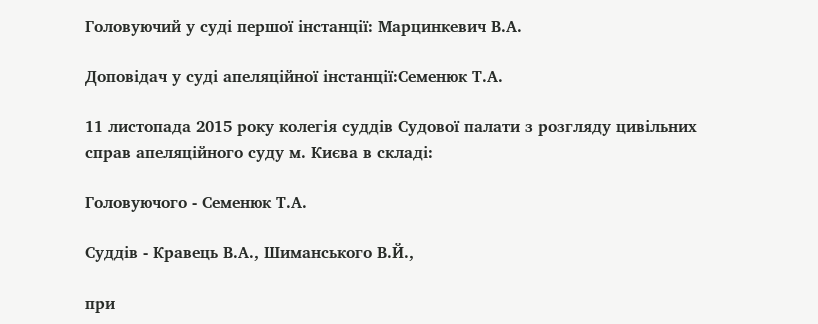Головуючий у суді першої інстанції: Марцинкевич В.А.

Доповідач у суді апеляційної інстанції:Семенюк Т.А.

11 листопада 2015 року колегія суддів Судової палати з розгляду цивільних справ апеляційного суду м. Києва в складі:

Головуючого - Семенюк Т.А.

Суддів - Кравець В.А., Шиманського В.Й.,

при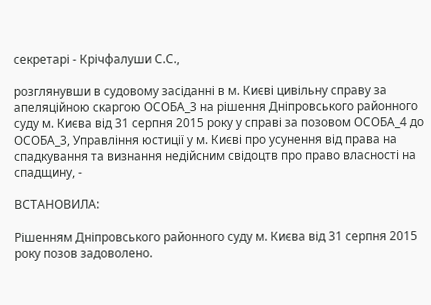секретарі - Крічфалуши С.С.,

розглянувши в судовому засіданні в м. Києві цивільну справу за апеляційною скаргою ОСОБА_3 на рішення Дніпровського районного суду м. Києва від 31 серпня 2015 року у справі за позовом ОСОБА_4 до ОСОБА_3, Управління юстиції у м. Києві про усунення від права на спадкування та визнання недійсним свідоцтв про право власності на спадщину, -

ВСТАНОВИЛА:

Рішенням Дніпровського районного суду м. Києва від 31 серпня 2015 року позов задоволено.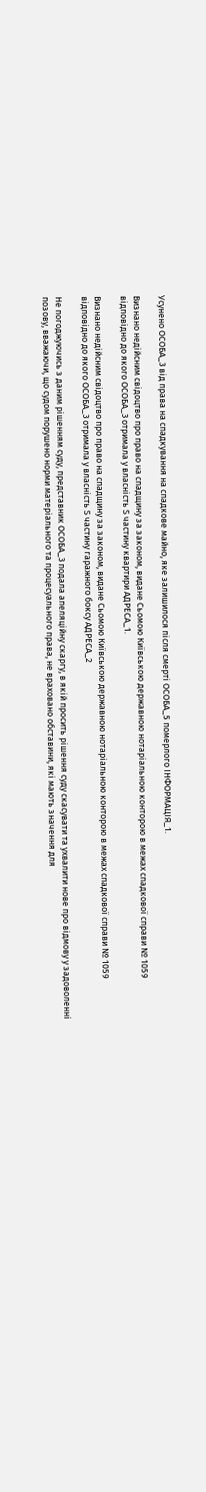Усунено ОСОБА_3 від права на спадкування на спадкове майно, яке залишилося після смерті ОСОБА_5 померлого ІНФОРМАЦІЯ_1.

Визнано недійсним свідоцтво про право на спадщину за законом, видане Сьомою Київською державною нотаріальною конторою в межах спадкової справи № 1059 відповідно до якого ОСОБА_3 отримала у власність Ѕ частину квартири АДРЕСА_1.

Визнано недійсним свідоцтво про право на спадщину за законом, видане Сьомою Київською державною нотаріальною конторою в межах спадкової справи № 1059 відповідно до якого ОСОБА_3 отримала у власність Ѕ частину гаражного боксу АДРЕСА_2

Не погоджуючись з даним рішенням суду, представник ОСОБА_3 подала апеляційну скаргу, в якій просить рішення суду скасувати та ухвалити нове про відмову у задоволенні позову, вважаючи, що судом порушено норми матеріального та процесуального права, не враховано обставини, які мають значення для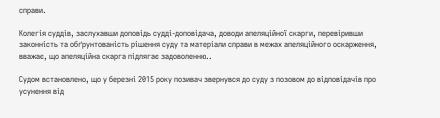справи.

Колегія суддів, заслухавши доповідь судді-доповідача, доводи апеляційної скарги, перевіривши законність та обґрунтованість рішення суду та матеріали справи в межах апеляційного оскарження, вважає, що апеляційна скарга підлягає задоволенню..

Судом встановлено, що у березні 2015 року позивач звернувся до суду з позовом до відповідачів про усунення від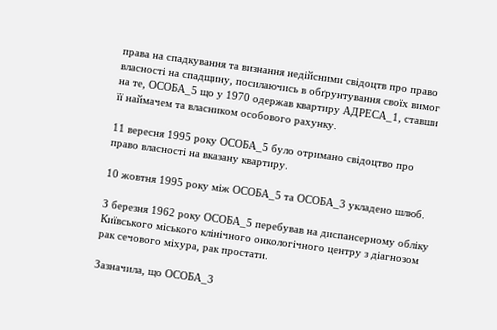права на спадкування та визнання недійсними свідоцтв про право власності на спадщину, посилаючись в обґрунтування своїх вимог на те, ОСОБА_5 що у 1970 одержав квартиру АДРЕСА_1, ставши її наймачем та власником особового рахунку.

11 вересня 1995 року ОСОБА_5 було отримано свідоцтво про право власності на вказану квартиру.

10 жовтня 1995 року між ОСОБА_5 та ОСОБА_3 укладено шлюб.

З березня 1962 року ОСОБА_5 перебував на диспансерному обліку Київського міського клінічного онкологічного центру з діагнозом рак сечового міхура, рак простати.

Зазначила, що ОСОБА_3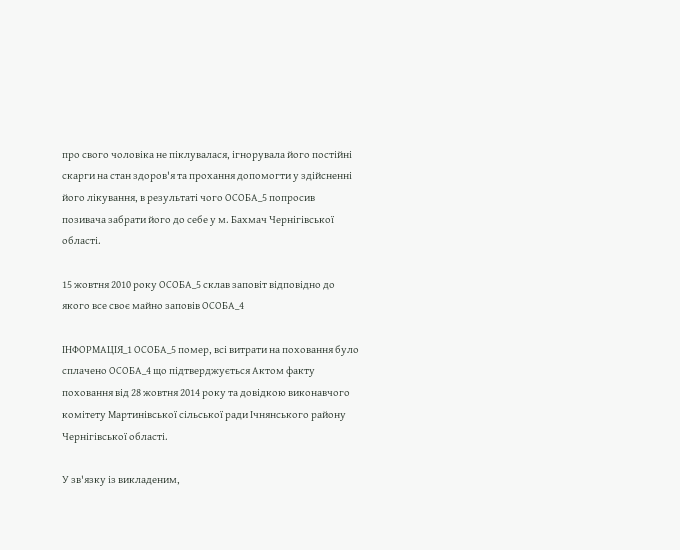про свого чоловіка не піклувалася, ігнорувала його постійні скарги на стан здоров'я та прохання допомогти у здійсненні його лікування, в результаті чого ОСОБА_5 попросив позивача забрати його до себе у м. Бахмач Чернігівської області.

15 жовтня 2010 року ОСОБА_5 склав заповіт відповідно до якого все своє майно заповів ОСОБА_4

ІНФОРМАЦІЯ_1 ОСОБА_5 помер, всі витрати на поховання було сплачено ОСОБА_4 що підтверджується Актом факту поховання від 28 жовтня 2014 року та довідкою виконавчого комітету Мартинівської сільської ради Ічнянського району Чернігівської області.

У зв'язку із викладеним,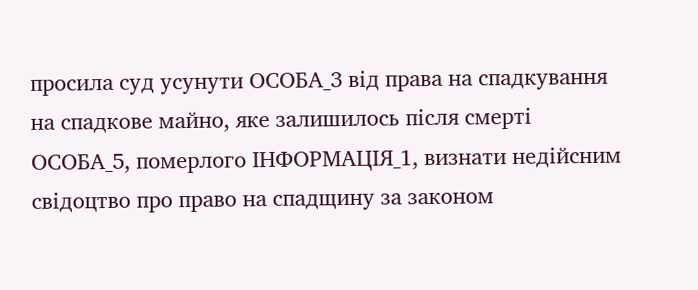просила суд усунути ОСОБА_3 від права на спадкування на спадкове майно, яке залишилось після смерті ОСОБА_5, померлого ІНФОРМАЦІЯ_1, визнати недійсним свідоцтво про право на спадщину за законом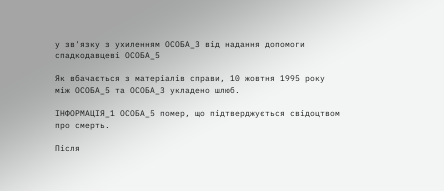у зв'язку з ухиленням ОСОБА_3 від надання допомоги спадкодавцеві ОСОБА_5

Як вбачається з матеріалів справи, 10 жовтня 1995 року між ОСОБА_5 та ОСОБА_3 укладено шлюб.

ІНФОРМАЦІЯ_1 ОСОБА_5 помер, що підтверджується свідоцтвом про смерть.

Після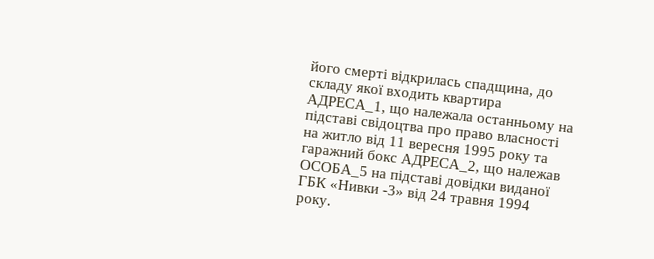його смерті відкрилась спадщина, до складу якої входить квартира АДРЕСА_1, що належала останньому на підставі свідоцтва про право власності на житло від 11 вересня 1995 року та гаражний бокс АДРЕСА_2, що належав ОСОБА_5 на підставі довідки виданої ГБК «Нивки -3» від 24 травня 1994 року.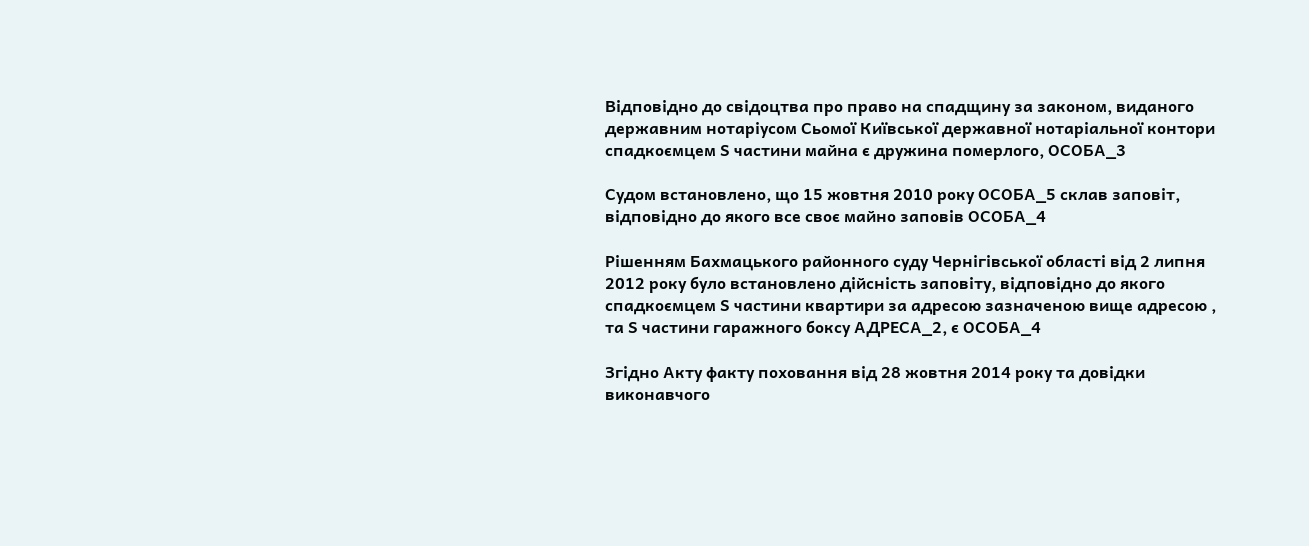Відповідно до свідоцтва про право на спадщину за законом, виданого державним нотаріусом Сьомої Київської державної нотаріальної контори спадкоємцем Ѕ частини майна є дружина померлого, ОСОБА_3

Судом встановлено, що 15 жовтня 2010 року ОСОБА_5 склав заповіт, відповідно до якого все своє майно заповів ОСОБА_4

Рішенням Бахмацького районного суду Чернігівської області від 2 липня 2012 року було встановлено дійсність заповіту, відповідно до якого спадкоємцем Ѕ частини квартири за адресою зазначеною вище адресою , та Ѕ частини гаражного боксу АДРЕСА_2, є ОСОБА_4

Згідно Акту факту поховання від 28 жовтня 2014 року та довідки виконавчого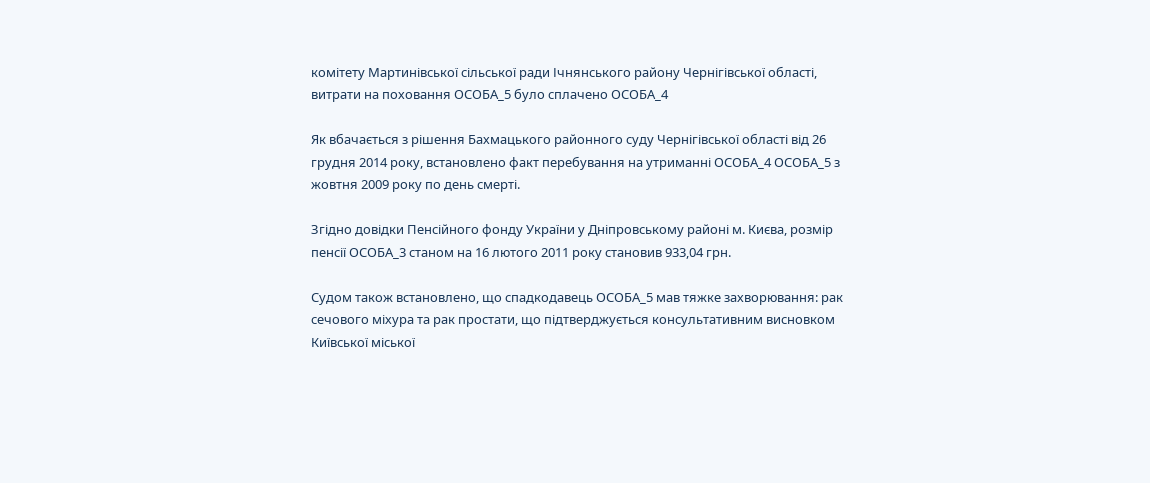комітету Мартинівської сільської ради Ічнянського району Чернігівської області, витрати на поховання ОСОБА_5 було сплачено ОСОБА_4

Як вбачається з рішення Бахмацького районного суду Чернігівської області від 26 грудня 2014 року, встановлено факт перебування на утриманні ОСОБА_4 ОСОБА_5 з жовтня 2009 року по день смерті.

Згідно довідки Пенсійного фонду України у Дніпровському районі м. Києва, розмір пенсії ОСОБА_3 станом на 16 лютого 2011 року становив 933,04 грн.

Судом також встановлено, що спадкодавець ОСОБА_5 мав тяжке захворювання: рак сечового міхура та рак простати, що підтверджується консультативним висновком Київської міської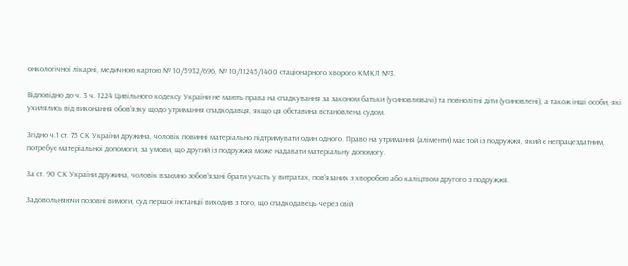онкологічної лікарні, медичною картою № 10/5932/696, № 10/11245/1400 стаціонарного хворого КМКЛ №3.

Відповідно до ч. 3 ч. 1224 Цивільного кодексу України не мають права на спадкування за законом батьки (усиновлювачі) та повнолітні діти (усиновлені), а також інші особи, які ухилялись від виконання обов'язку щодо утримання спадкодавця, якщо ця обставина встановлена судом.

Згідно ч.1 ст. 75 СК України дружина, чоловік повинні матеріально підтримувати один одного. Право на утримання (аліменти) має той із подружжя, який є непрацездатним, потребує матеріальної допомоги, за умови, що другий із подружжя може надавати матеріальну допомогу.

За ст. 90 СК України дружина, чоловік взаємно зобов'язані брати участь у витратах, пов'язаних з хворобою або каліцтвом другого з подружжя.

Задовольняючи позовні вимоги, суд першої інстанції виходив з того, що спадкодавець через свій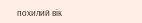похилий вік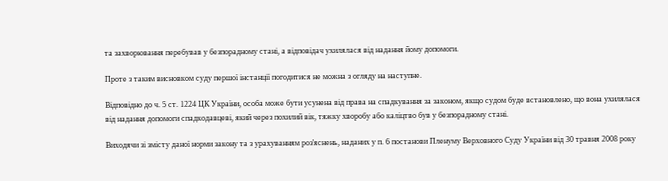та захворювання перебував у безпорадному стані, а відповідач ухилялася від надання йому допомоги.

Проте з таким висновком суду першої інстанції погодитися не можна з огляду на наступне.

Відповідно до ч. 5 ст. 1224 ЦК України, особа може бути усунена від права на спадкування за законом, якщо судом буде встановлено, що вона ухилялася від надання допомоги спадкодавцеві, який через похилий вік, тяжку хворобу або каліцтво був у безпорадному стані.

Виходячи зі змісту даної норми закону та з урахуванням роз'яснень, наданих у п. 6 постанови Пленуму Верховного Суду України від 30 травня 2008 року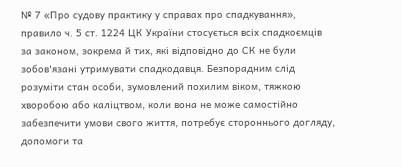№ 7 «Про судову практику у справах про спадкування», правило ч. 5 ст. 1224 ЦК України стосується всіх спадкоємців за законом, зокрема й тих, які відповідно до СК не були зобов'язані утримувати спадкодавця. Безпорадним слід розуміти стан особи, зумовлений похилим віком, тяжкою хворобою або каліцтвом, коли вона не може самостійно забезпечити умови свого життя, потребує стороннього догляду, допомоги та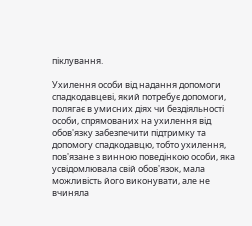піклування.

Ухилення особи від надання допомоги спадкодавцеві, який потребує допомоги, полягає в умисних діях чи бездіяльності особи, спрямованих на ухилення від обов'язку забезпечити підтримку та допомогу спадкодавцю, тобто ухилення, пов'язане з винною поведінкою особи, яка усвідомлювала свій обов'язок, мала можливість його виконувати, але не вчиняла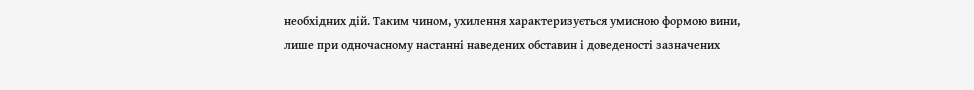необхідних дій. Таким чином, ухилення характеризується умисною формою вини, лише при одночасному настанні наведених обставин і доведеності зазначених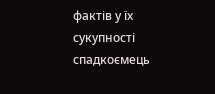фактів у їх сукупності спадкоємець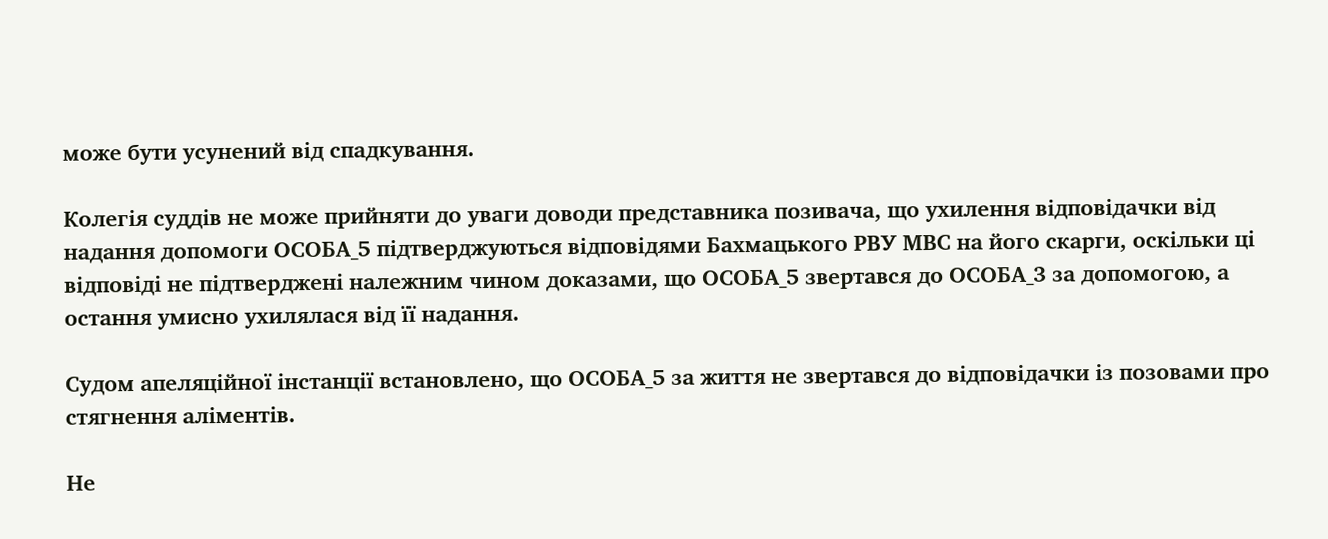може бути усунений від спадкування.

Колегія суддів не може прийняти до уваги доводи представника позивача, що ухилення відповідачки від надання допомоги ОСОБА_5 підтверджуються відповідями Бахмацького РВУ МВС на його скарги, оскільки ці відповіді не підтверджені належним чином доказами, що ОСОБА_5 звертався до ОСОБА_3 за допомогою, а остання умисно ухилялася від її надання.

Судом апеляційної інстанції встановлено, що ОСОБА_5 за життя не звертався до відповідачки із позовами про стягнення аліментів.

Не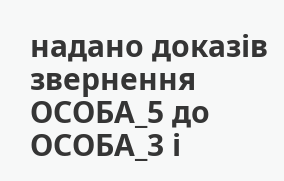надано доказів звернення ОСОБА_5 до ОСОБА_3 і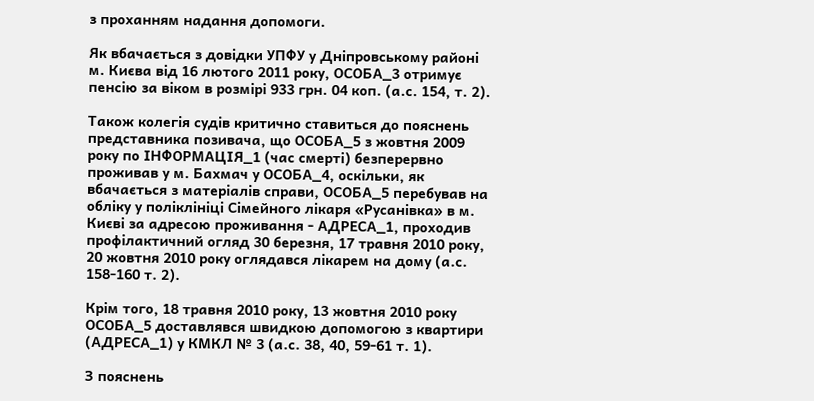з проханням надання допомоги.

Як вбачається з довідки УПФУ у Дніпровському районі м. Києва від 16 лютого 2011 року, ОСОБА_3 отримує пенсію за віком в розмірі 933 грн. 04 коп. (а.с. 154, т. 2).

Також колегія судів критично ставиться до пояснень представника позивача, що ОСОБА_5 з жовтня 2009 року по ІНФОРМАЦІЯ_1 (час смерті) безперервно проживав у м. Бахмач у ОСОБА_4, оскільки, як вбачається з матеріалів справи, ОСОБА_5 перебував на обліку у поліклініці Сімейного лікаря «Русанівка» в м. Києві за адресою проживання - АДРЕСА_1, проходив профілактичний огляд 30 березня, 17 травня 2010 року, 20 жовтня 2010 року оглядався лікарем на дому (а.с. 158-160 т. 2).

Крім того, 18 травня 2010 року, 13 жовтня 2010 року ОСОБА_5 доставлявся швидкою допомогою з квартири (АДРЕСА_1) у КМКЛ № 3 (а.с. 38, 40, 59-61 т. 1).

З пояснень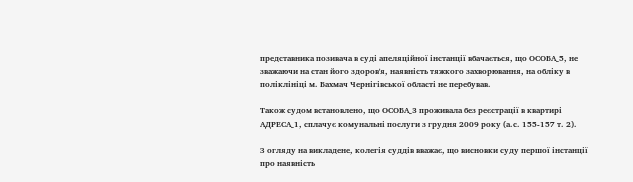представника позивача в суді апеляційної інстанції вбачається, що ОСОБА_5, не зважаючи на стан його здоров'я, наявність тяжкого захворювання, на обліку в поліклініці м. Бахмач Чернігівської області не перебував.

Також судом встановлено, що ОСОБА_3 проживала без реєстрації в квартирі АДРЕСА_1, сплачує комунальні послуги з грудня 2009 року (а.с. 155-157 т. 2).

З огляду на викладене, колегія суддів вважає, що висновки суду першої інстанції про наявність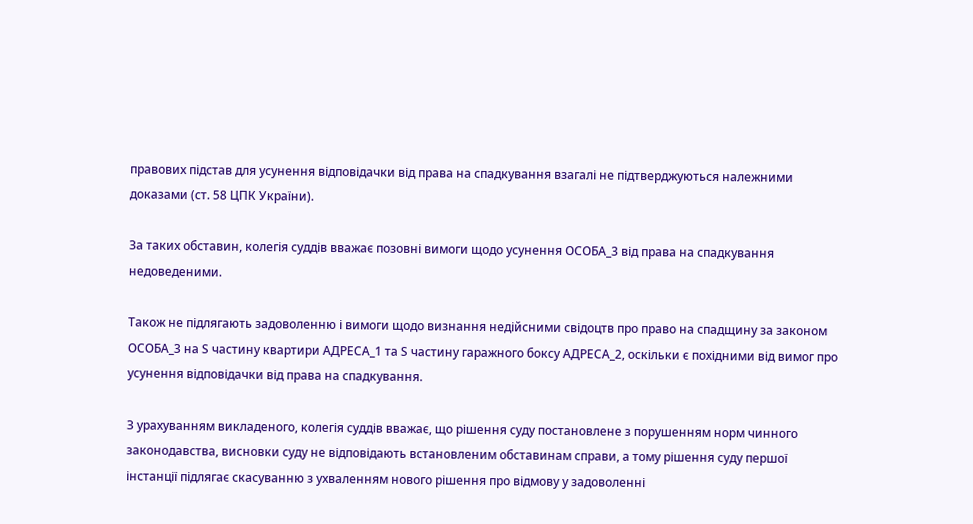правових підстав для усунення відповідачки від права на спадкування взагалі не підтверджуються належними доказами (ст. 58 ЦПК України).

За таких обставин, колегія суддів вважає позовні вимоги щодо усунення ОСОБА_3 від права на спадкування недоведеними.

Також не підлягають задоволенню і вимоги щодо визнання недійсними свідоцтв про право на спадщину за законом ОСОБА_3 на Ѕ частину квартири АДРЕСА_1 та Ѕ частину гаражного боксу АДРЕСА_2, оскільки є похідними від вимог про усунення відповідачки від права на спадкування.

З урахуванням викладеного, колегія суддів вважає, що рішення суду постановлене з порушенням норм чинного законодавства, висновки суду не відповідають встановленим обставинам справи, а тому рішення суду першої інстанції підлягає скасуванню з ухваленням нового рішення про відмову у задоволенні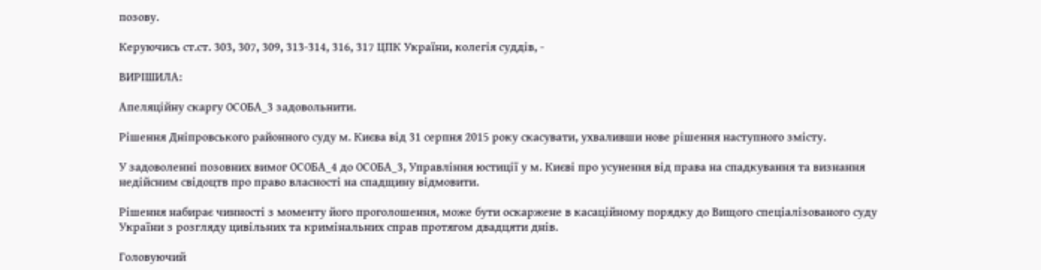позову.

Керуючись ст.ст. 303, 307, 309, 313-314, 316, 317 ЦПК України, колегія суддів, -

ВИРІШИЛА:

Апеляційну скаргу ОСОБА_3 задовольнити.

Рішення Дніпровського районного суду м. Києва від 31 серпня 2015 року скасувати, ухваливши нове рішення наступного змісту.

У задоволенні позовних вимог ОСОБА_4 до ОСОБА_3, Управління юстиції у м. Києві про усунення від права на спадкування та визнання недійсним свідоцтв про право власності на спадщину відмовити.

Рішення набирає чинності з моменту його проголошення, може бути оскаржене в касаційному порядку до Вищого спеціалізованого суду України з розгляду цивільних та кримінальних справ протягом двадцяти днів.

Головуючий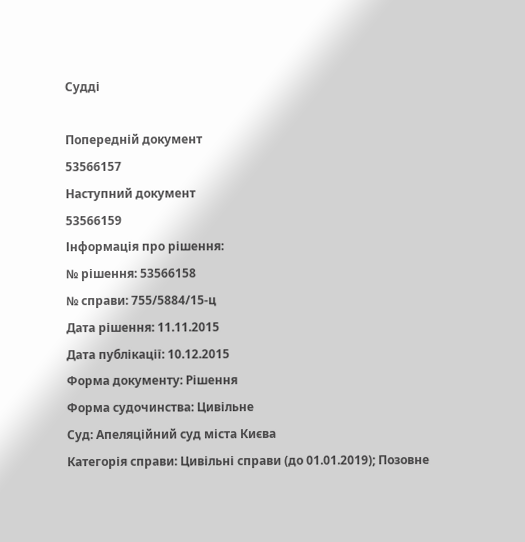Судді

Попередній документ
53566157
Наступний документ
53566159
Інформація про рішення:
№ рішення: 53566158
№ справи: 755/5884/15-ц
Дата рішення: 11.11.2015
Дата публікації: 10.12.2015
Форма документу: Рішення
Форма судочинства: Цивільне
Суд: Апеляційний суд міста Києва
Категорія справи: Цивільні справи (до 01.01.2019); Позовне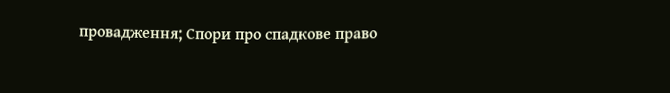провадження; Спори про спадкове право